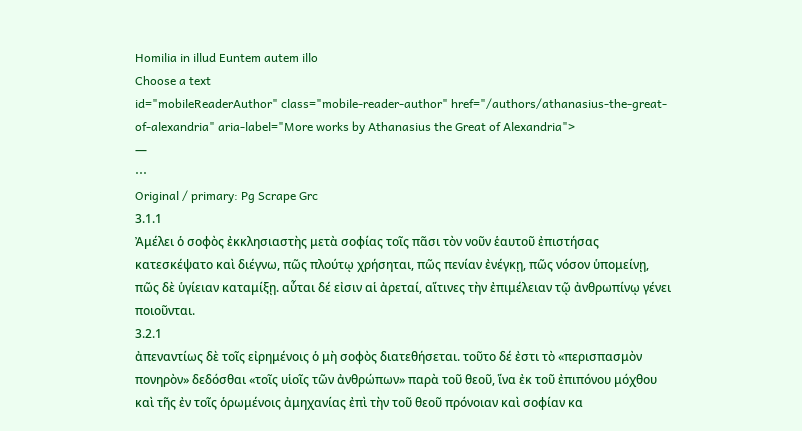Homilia in illud Euntem autem illo
Choose a text
id="mobileReaderAuthor" class="mobile-reader-author" href="/authors/athanasius-the-great-of-alexandria" aria-label="More works by Athanasius the Great of Alexandria">
—
⋯
Original / primary: Pg Scrape Grc
3.1.1
Ἀμέλει ὁ σοφὸς ἐκκλησιαστὴς μετὰ σοφίας τοῖς πᾶσι τὸν νοῦν ἑαυτοῦ ἐπιστήσας κατεσκέψατο καὶ διέγνω, πῶς πλούτῳ χρήσηται, πῶς πενίαν ἐνέγκῃ, πῶς νόσον ὑπομείνῃ, πῶς δὲ ὑγίειαν καταμίξῃ. αὗται δέ εἰσιν αἱ ἀρεταί, αἵτινες τὴν ἐπιμέλειαν τῷ ἀνθρωπίνῳ γένει ποιοῦνται.
3.2.1
ἀπεναντίως δὲ τοῖς εἰρημένοις ὁ μὴ σοφὸς διατεθήσεται. τοῦτο δέ ἐστι τὸ «περισπασμὸν πονηρὸν» δεδόσθαι «τοῖς υἱοῖς τῶν ἀνθρώπων» παρὰ τοῦ θεοῦ, ἵνα ἐκ τοῦ ἐπιπόνου μόχθου καὶ τῆς ἐν τοῖς ὁρωμένοις ἀμηχανίας ἐπὶ τὴν τοῦ θεοῦ πρόνοιαν καὶ σοφίαν κα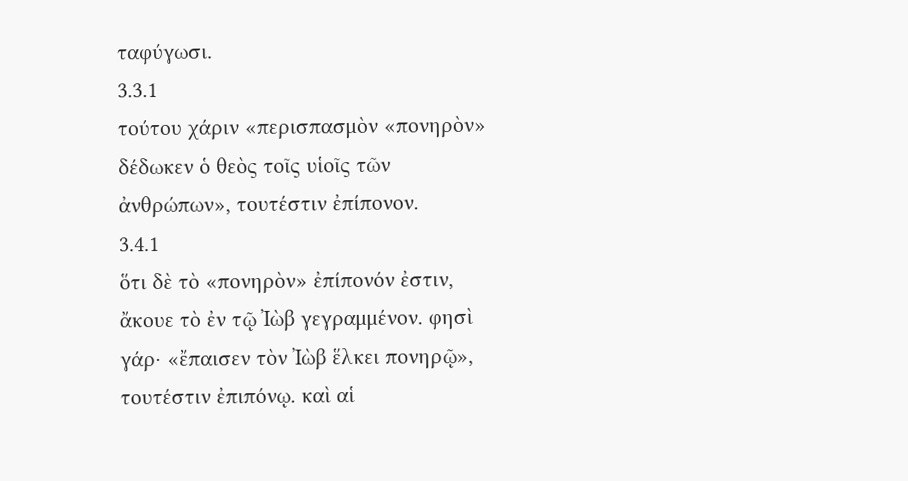ταφύγωσι.
3.3.1
τούτου χάριν «περισπασμὸν «πονηρὸν» δέδωκεν ὁ θεὸς τοῖς υἱοῖς τῶν ἀνθρώπων», τουτέστιν ἐπίπονον.
3.4.1
ὅτι δὲ τὸ «πονηρὸν» ἐπίπονόν ἐστιν, ἄκουε τὸ ἐν τῷ Ἰὼβ γεγραμμένον. φησὶ γάρ· «ἔπαισεν τὸν Ἰὼβ ἕλκει πονηρῷ», τουτέστιν ἐπιπόνῳ. καὶ αἱ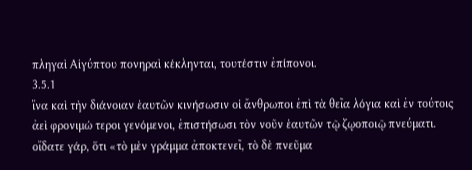πληγαὶ Αἰγύπτου πονηραὶ κέκληνται, τουτέστιν ἐπίπονοι.
3.5.1
ἵνα καὶ τὴν διάνοιαν ἑαυτῶν κινήσωσιν οἱ ἄνθρωποι ἐπὶ τὰ θεῖα λόγια καὶ ἐν τούτοις ἀεὶ φρονιμώ τεροι γενόμενοι, ἐπιστήσωσι τὸν νοῦν ἑαυτῶν τῷ ζῳοποιῷ πνεύματι. οἴδατε γάρ, ὅτι «τὸ μὲν γράμμα ἀποκτενεῖ, τὸ δὲ πνεῦμα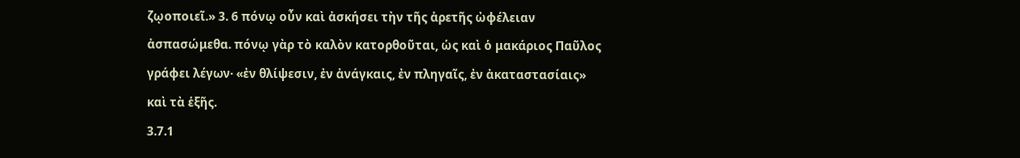ζῳοποιεῖ.» 3. 6 πόνῳ οὖν καὶ ἀσκήσει τὴν τῆς ἀρετῆς ὠφέλειαν ἀσπασώμεθα. πόνῳ γὰρ τὸ καλὸν κατορθοῦται, ὡς καὶ ὁ μακάριος Παῦλος γράφει λέγων· «ἐν θλίψεσιν, ἐν ἀνάγκαις, ἐν πληγαῖς, ἐν ἀκαταστασίαις» καὶ τὰ ἑξῆς.
3.7.1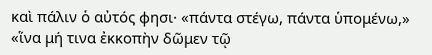καὶ πάλιν ὁ αὐτός φησι· «πάντα στέγω, πάντα ὑπομένω,» «ἵνα μή τινα ἐκκοπὴν δῶμεν τῷ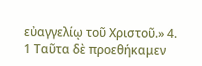εὐαγγελίῳ τοῦ Χριστοῦ.» 4. 1 Ταῦτα δὲ προεθήκαμεν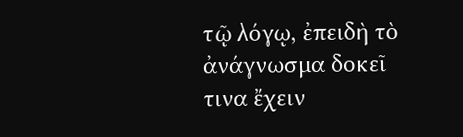τῷ λόγῳ, ἐπειδὴ τὸ ἀνάγνωσμα δοκεῖ τινα ἔχειν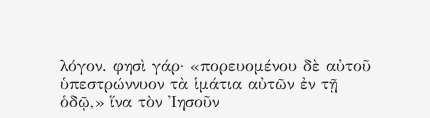λόγον. φησὶ γάρ· «πορευομένου δὲ αὐτοῦ ὑπεστρώννυον τὰ ἱμάτια αὐτῶν ἐν τῇ ὁδῷ,» ἵνα τὸν Ἰησοῦν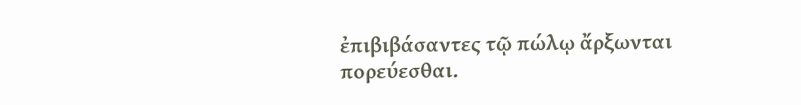ἐπιβιβάσαντες τῷ πώλῳ ἄρξωνται πορεύεσθαι.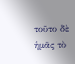τοῦτο δὲ ἡμᾶς τὸ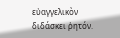εὐαγγελικὸν διδάσκει ῥητόν.